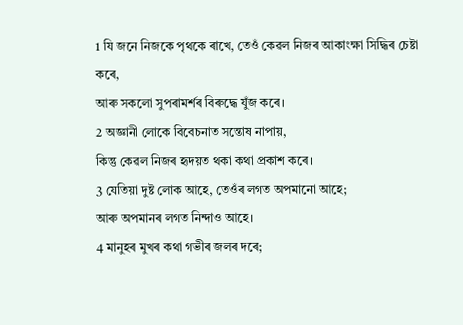1 যি জনে নিজকে পৃথকে ৰাখে, তেওঁ কেৱল নিজৰ আকাংক্ষা সিদ্ধিৰ চেষ্টা কৰে,
আৰু সকলো সুপৰামৰ্শৰ বিৰুদ্ধে যুঁজ কৰে।
2 অজ্ঞানী লোকে বিবেচনাত সন্তোষ নাপায়,
কিন্তু কেৱল নিজৰ হৃদয়ত থকা কথা প্ৰকাশ কৰে।
3 যেতিয়া দুষ্ট লোক আহে, তেওঁৰ লগত অপমানো আহে;
আৰু অপমানৰ লগত নিন্দাও আহে।
4 মানুহৰ মুখৰ কথা গভীৰ জলৰ দৰে;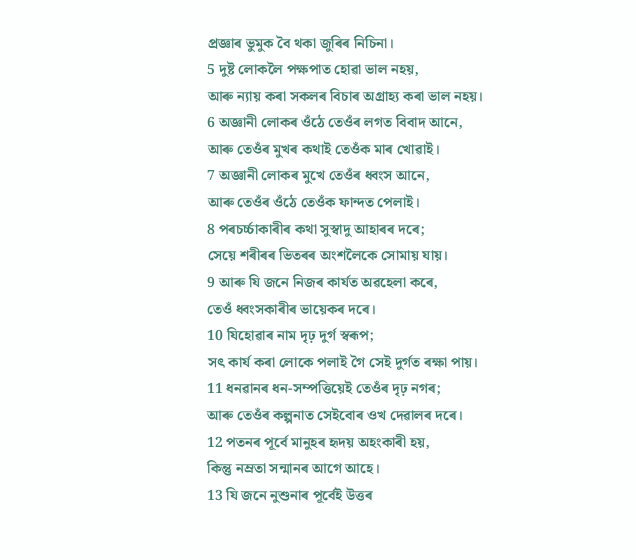প্রজ্ঞাৰ ভুমুক বৈ থকা জুৰিৰ নিচিনা।
5 দুষ্ট লোকলৈ পক্ষপাত হোৱা ভাল নহয়,
আৰু ন্যায় কৰা সকলৰ বিচাৰ অগ্রাহ্য কৰা ভাল নহয়।
6 অজ্ঞানী লোকৰ ওঁঠে তেওঁৰ লগত বিবাদ আনে,
আৰু তেওঁৰ মুখৰ কথাই তেওঁক মাৰ খোৱাই।
7 অজ্ঞানী লোকৰ মুখে তেওঁৰ ধ্বংস আনে,
আৰু তেওঁৰ ওঁঠে তেওঁক ফান্দত পেলাই।
8 পৰচৰ্চ্চাকাৰীৰ কথা সুস্বাদু আহাৰৰ দৰে;
সেয়ে শৰীৰৰ ভিতৰৰ অংশলৈকে সোমায় যায়।
9 আৰু যি জনে নিজৰ কাৰ্যত অৱহেলা কৰে,
তেওঁ ধ্বংসকাৰীৰ ভায়েকৰ দৰে।
10 যিহোৱাৰ নাম দৃঢ় দুৰ্গ স্বৰূপ;
সৎ কাৰ্য কৰা লোকে পলাই গৈ সেই দুৰ্গত ৰক্ষা পায়।
11 ধনৱানৰ ধন-সম্পত্তিয়েই তেওঁৰ দৃঢ় নগৰ;
আৰু তেওঁৰ কল্পনাত সেইবোৰ ওখ দেৱালৰ দৰে।
12 পতনৰ পূৰ্বে মানুহৰ হৃদয় অহংকাৰী হয়,
কিন্তু নম্ৰতা সন্মানৰ আগে আহে।
13 যি জনে নুশুনাৰ পূৰ্বেই উত্তৰ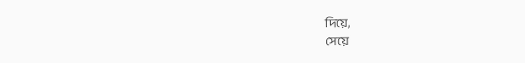দিয়ে,
সেয়ে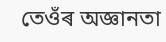তেওঁৰ অজ্ঞানতা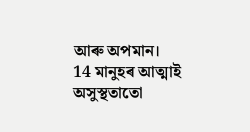আৰু অপমান।
14 মানুহৰ আত্মাই অসুস্থতাতো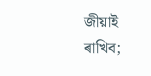জীয়াই ৰাখিব;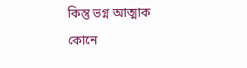কিন্তু ভগ্ন আত্মাক কোনে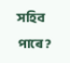সহিব পাৰে?